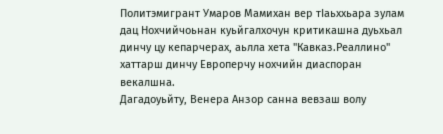Политэмигрант Умаров Мамихан вер тIаьххьара зулам дац Нохчийчоьнан куьйгалхочун критикашна дуьхьал динчу цу кепарчерах, аьлла хета "Кавказ.Реаллино" хаттарш динчу Европерчу нохчийн диаспоран векалшна.
Дагадоуьйту, Венера Анзор санна вевзаш волу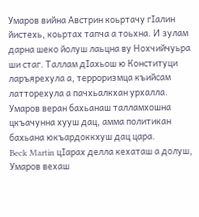Умаров вийна Австрин коьртачу гIалин йистехь, коьртах тапча а тоьхна. И зулам дарна шеко йолуш лаьцна ву Нохчийчуьра ши стаг. Таллам дIахьош ю Конституци ларъярехула а, терроризмца къийсам латторехула а пачхьалкхан урхалла. Умаров веран бахьанаш талламхошна цкъачунна хууш дац, амма политикан бахьана юкъардоккхуш дац цара.
Beck Martin цIарах делла кехаташ а долуш, Умаров вехаш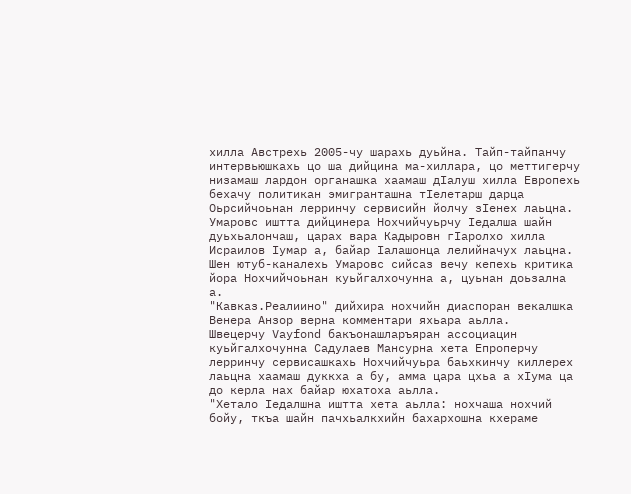хилла Австрехь 2005-чу шарахь дуьйна. Тайп-тайпанчу интервьюшкахь цо ша дийцина ма-хиллара, цо меттигерчу низамаш лардон органашка хаамаш дIалуш хилла Европехь бехачу политикан эмигранташна тIелетарш дарца Оьрсийчоьнан лерринчу сервисийн йолчу зIенех лаьцна.
Умаровс иштта дийцинера Нохчийчуьрчу Iедалша шайн дуьхьалончаш, царах вара Кадыровн гIаролхо хилла Исраилов Iумар а, байар Iалашонца лелийначух лаьцна. Шен ютуб-каналехь Умаровс сийсаз вечу кепехь критика йора Нохчийчоьнан куьйгалхочунна а, цуьнан доьзална а.
"Кавказ.Реалиино" дийхира нохчийн диаспоран векалшка Венера Анзор верна комментари яхьара аьлла.
Швецерчу Vayfond бакъонашларъяран ассоциацин куьйгалхочунна Садулаев Мансурна хета Епроперчу лерринчу сервисашкахь Нохчийчуьра баьхкинчу киллерех лаьцна хаамаш дуккха а бу, амма цара цхьа а хIума ца до керла нах байар юхатоха аьлла.
"Хетало Iедалшна иштта хета аьлла: нохчаша нохчий бойу, ткъа шайн пачхьалкхийн бахархошна кхераме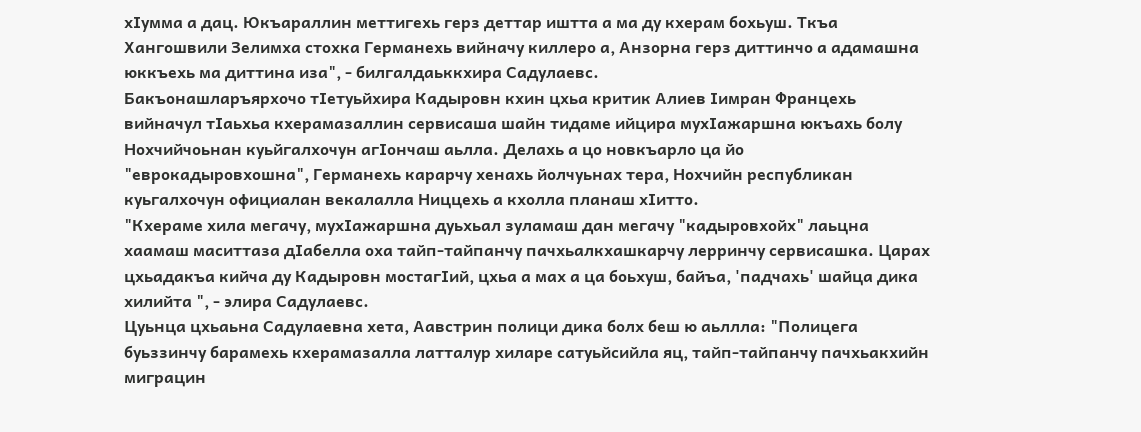хIумма а дац. Юкъараллин меттигехь герз деттар иштта а ма ду кхерам бохьуш. Ткъа Хангошвили Зелимха стохка Германехь вийначу киллеро а, Анзорна герз диттинчо а адамашна юккъехь ма диттина иза", - билгалдаьккхира Садулаевс.
Бакъонашларъярхочо тIетуьйхира Кадыровн кхин цхьа критик Алиев Iимран Францехь вийначул тIаьхьа кхерамазаллин сервисаша шайн тидаме ийцира мухIажаршна юкъахь болу Нохчийчоьнан куьйгалхочун агIончаш аьлла. Делахь а цо новкъарло ца йо "еврокадыровхошна", Германехь карарчу хенахь йолчуьнах тера, Нохчийн республикан куьгалхочун официалан векалалла Ниццехь а кхолла планаш хIитто.
"Кхераме хила мегачу, мухIажаршна дуьхьал зуламаш дан мегачу "кадыровхойх" лаьцна хаамаш маситтаза дIабелла оха тайп-тайпанчу пачхьалкхашкарчу лерринчу сервисашка. Царах цхьадакъа кийча ду Кадыровн мостагIий, цхьа а мах а ца боьхуш, байъа, 'падчахь' шайца дика хилийта ", - элира Садулаевс.
Цуьнца цхьаьна Садулаевна хета, Аавстрин полици дика болх беш ю аьллла: "Полицега буьззинчу барамехь кхерамазалла латталур хиларе сатуьйсийла яц, тайп-тайпанчу пачхьакхийн миграцин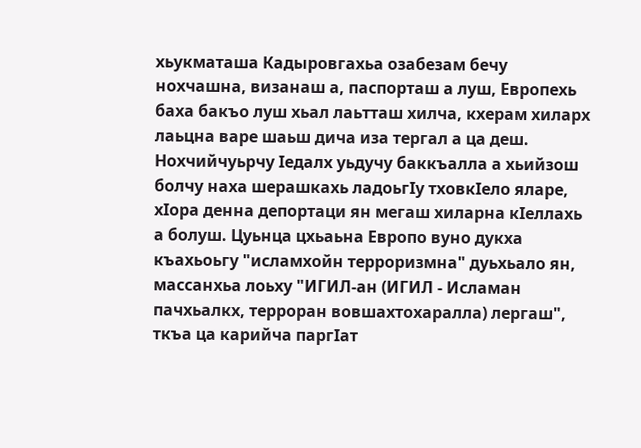хьукматаша Кадыровгахьа озабезам бечу нохчашна, визанаш а, паспорташ а луш, Европехь баха бакъо луш хьал лаьтташ хилча, кхерам хиларх лаьцна варе шаьш дича иза тергал а ца деш. Нохчийчуьрчу Iедалх уьдучу баккъалла а хьийзош болчу наха шерашкахь ладоьгIу тховкIело яларе, хIора денна депортаци ян мегаш хиларна кIеллахь а болуш. Цуьнца цхьаьна Европо вуно дукха къахьоьгу "исламхойн терроризмна" дуьхьало ян, массанхьа лоьху "ИГИЛ-ан (ИГИЛ - Исламан пачхьалкх, терроран вовшахтохаралла) лергаш", ткъа ца карийча паргIат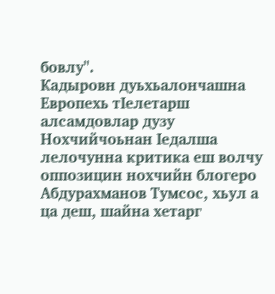бовлу".
Кадыровн дуьхьалончашна Европехь тIелетарш алсамдовлар дузу Нохчийчоьнан Iедалша лелочунна критика еш волчу оппозицин нохчийн блогеро Абдурахманов Тумсос, хьул а ца деш, шайна хетарг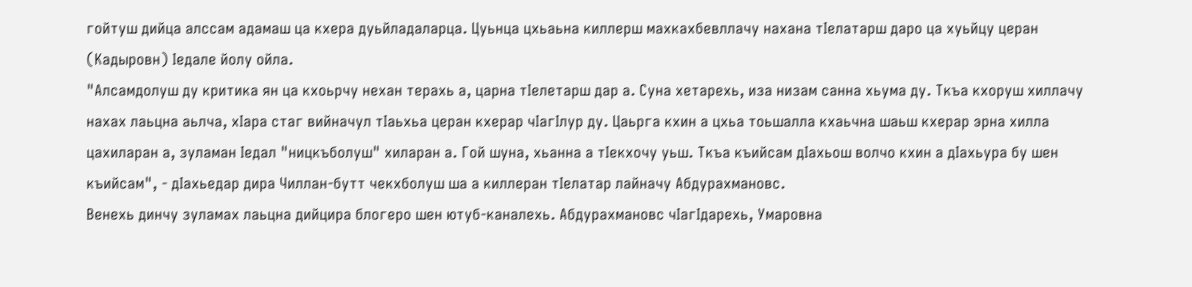гойтуш дийца алссам адамаш ца кхера дуьйладаларца. Цуьнца цхьаьна киллерш махкахбевллачу нахана тIелатарш даро ца хуьйцу церан (Кадыровн) Iедале йолу ойла.
"Алсамдолуш ду критика ян ца кхоьрчу нехан терахь а, царна тIелетарш дар а. Суна хетарехь, иза низам санна хьума ду. Ткъа кхоруш хиллачу нахах лаьцна аьлча, хIара стаг вийначул тIаьхьа церан кхерар чIагIлур ду. Цаьрга кхин а цхьа тоьшалла кхаьчна шаьш кхерар эрна хилла цахиларан а, зуламан Iедал "ницкъболуш" хиларан а. Гой шуна, хьанна а тIекхочу уьш. Ткъа къийсам дIахьош волчо кхин а дIахьура бу шен къийсам", - дIахьедар дира Чиллан-бутт чекхболуш ша а киллеран тIелатар лайначу Абдурахмановс.
Венехь динчу зуламах лаьцна дийцира блогеро шен ютуб-каналехь. Абдурахмановс чIагIдарехь, Умаровна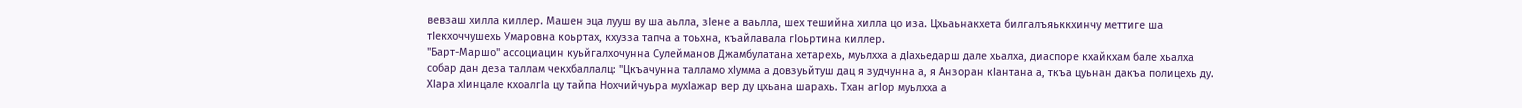вевзаш хилла киллер. Машен эца лууш ву ша аьлла, зIене а ваьлла, шех тешийна хилла цо иза. Цхьаьнакхета билгалъяьккхинчу меттиге ша тIекхоччушехь Умаровна коьртах, кхузза тапча а тоьхна, къайлавала гIоьртина киллер.
"Барт-Маршо" ассоциацин куьйгалхочунна Сулейманов Джамбулатана хетарехь, муьлхха а дIахьедарш дале хьалха, диаспоре кхайкхам бале хьалха собар дан деза таллам чекхбаллалц: "Цкъачунна талламо хIумма а довзуьйтуш дац я зудчунна а, я Анзоран кIантана а, ткъа цуьнан дакъа полицехь ду. ХIара хIинцале кхоалгIа цу тайпа Нохчийчуьра мухIажар вер ду цхьана шарахь. Тхан агIор муьлхха а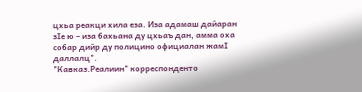цхьа реакци хила еза. Иза адамаш дайаран зIе ю – иза бахьана ду цхьаъ дан, амма оха собар дийр ду полицино официалан жамI даллалц".
"Кавказ.Реалиин" корреспонденто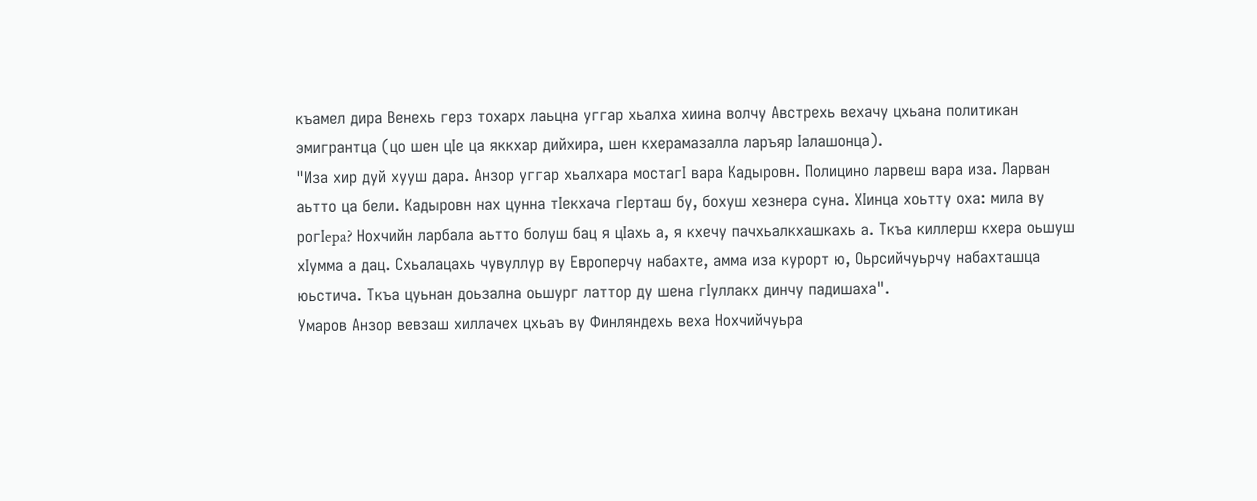къамел дира Венехь герз тохарх лаьцна уггар хьалха хиина волчу Австрехь вехачу цхьана политикан эмигрантца (цо шен цIе ца яккхар дийхира, шен кхерамазалла ларъяр Iалашонца).
"Иза хир дуй хууш дара. Анзор уггар хьалхара мостагI вара Кадыровн. Полицино ларвеш вара иза. Ларван аьтто ца бели. Кадыровн нах цунна тIекхача гIерташ бу, бохуш хезнера суна. ХIинца хоьтту оха: мила ву poгӀepa? Нохчийн ларбала аьтто болуш бац я цIахь а, я кхечу пачхьалкхашкахь а. Ткъа киллерш кхера оьшуш хIумма а дац. Схьалацахь чувуллур ву Европерчу набахте, амма иза курорт ю, Оьрсийчуьрчу набахташца юьстича. Ткъа цуьнан доьзална оьшург латтор ду шена гIуллакх динчу падишаха".
Умаров Анзор вевзаш хиллачех цхьаъ ву Финляндехь веха Нохчийчуьра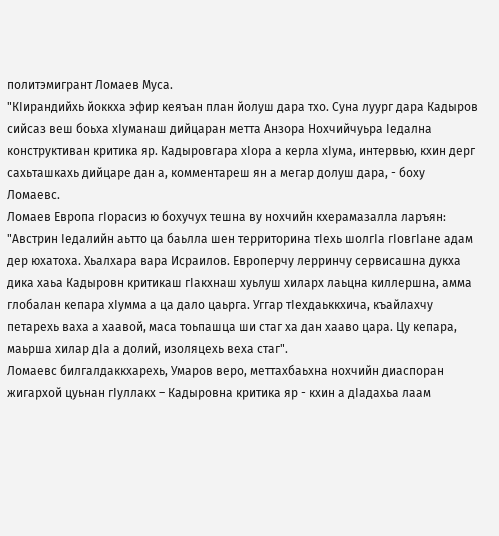политэмигрант Ломаев Муса.
"КIирандийхь йоккха эфир кеяъан план йолуш дара тхо. Суна луург дара Кадыров сийсаз веш боьха хIуманаш дийцаран метта Анзора Нохчийчуьра Iедална конструктиван критика яр. Кадыровгара хIора а керла хIума, интервью, кхин дерг сахьташкахь дийцаре дан а, комментареш ян а мегар долуш дара, - боху Ломаевс.
Ломаев Европа гIорасиз ю бохучух тешна ву нохчийн кхерамазалла ларъян: "Австрин Iедалийн аьтто ца баьлла шен территорина тIехь шолгIа гIовгIане адам дер юхатоха. Хьалхара вара Исраилов. Европерчу лерринчу сервисашна дукха дика хаьа Кадыровн критикаш гӀакхнаш хуьлуш хиларх лаьцна киллершна, амма глобалан кепара хIумма а ца дало цаьрга. Уггар тIехдаьккхича, къайлахчу петарехь ваха а хаавой, маса тоьпашца ши стаг ха дан хааво цара. Цу кепара, маьрша хилар дIа а долий, изоляцехь веха стаг".
Ломаевс билгалдаккхарехь, Умаров веро, меттахбаьхна нохчийн диаспоран жигархой цуьнан гIуллакх – Кадыровна критика яр - кхин а дIадахьа лаам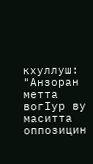кхуллуш: "Анзоран метта вогIур ву маситта оппозицин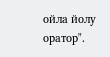ойла йолу оратор".